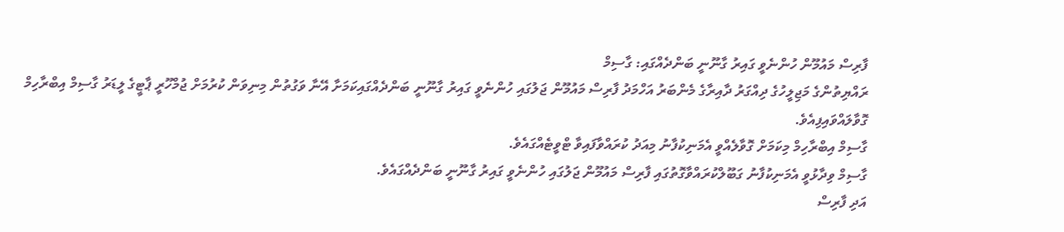ފާރިސް މައުމޫން ހުންނެވީ ގައިރު ގާނޫނީ ބަންދެއްގައި: ގާސިމް
ރައްޔިތުންގެ މަޖިލީހުގެ ދިއްގަރު ދާއިރާގެ މެންބަރު އަހްމަދު ފާރިސް މައުމޫން ޖަލުގައި ހުންނެވީ ގައިރު ގާނޫނީ ބަންދެއްގައިކަމަށާ އޭނާ ވަގުތުން މިނިވަން ކުރުމަށް ޖުމްހޫރީ ޕާޓީގެ ލީޑަރު ގާސިމް އިބްރާހިމް ގޮވާލައްވައިފިއެވެ.
ގާސިމް އިބްރާހިމް މިކަމަށް ގޮވާލެއްވީ އެމަނިކުފާނު މިއަދު ކުރައްވާފައިވާ ޓްވީޓެއްގައެވެ.
ގާސިމް ވިދާޅުވީ އެމަނިކުފާނު ގަބޫލްކުރައްވާގޮތުގައި ފާރިސް މައުމޫން ޖަލުގައި ހުންނެވީ ގައިރު ގާނޫނީ ބަންދެއްގައެވެ.
އަދި ފާރިސް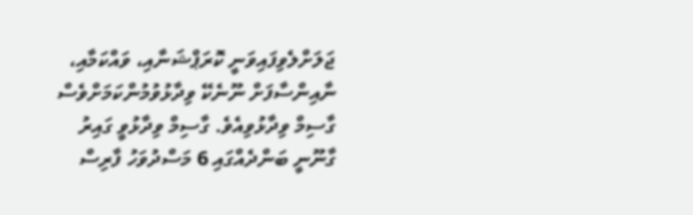ޖަލަށްލެވިފައިވަނީ ކޮރަޕްޝަނާއި، ވައްކަމާއި، ނާއިންސާފަށް ނޫނެކޭ ވިދާޅުވުމުންކަމަށްވެސް ގާސިމް ވިދާޅުވިއެވެ. ގާސިމް ވިދާޅުވީ ގައިރު ގާނޫނީ ބަންދެއްގައި 6 މަސްދުވަހު ފާރިސް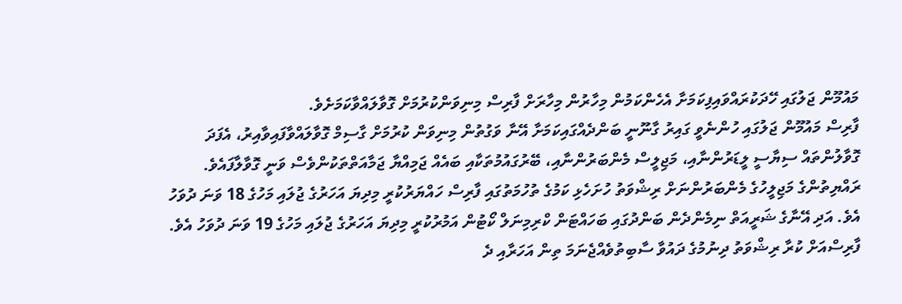މައުމޫން ޖަލުގައި ހޭދަކުރައްވައިފިކަމަށާ އެހެންކަމުން މިހާރުން މިހާރަށް ފާރިސް މިނިވަންކުރުމަށް ގޮވާލައްވާކަމަށެވެ.
ފާރިސް މައުމޫން ޖަލުގައި ހުންނެވީ ގައިރު ގާނޫނީ ބަންދެއްގައިކަމަށާ އޭނާ ވަގުތުން މިނިވަން ކުރުމަށް ގާސިމް ގޮވާލައްވާފައިވާއިރު، އެފަދަ ގޮވާލުންތައް ސިޔާސީ ލީޑަރުންނާއި، މަޖިލީސް މެންބަރުންނާއި، ބޭރުގައުމުތަކާއި ބައެއް ޖަމިއްޔާ ޖަމާއަތްތަކުންވެސް ވަނީ ގޮވާލާފައެވެ.
ރައްޔިތުންގެ މަޖިލީހުގެ މެންބަރުންނަށް ރިޝްވަތު ހުށަހެޅި ކަމުގެ ތުހުމަތުގައި ފާރިސް ހައްޔަރުކުރީ މިދިޔަ އަހަރުގެ ޖުލައި މަހުގެ 18 ވަނަ ދުވަހު އެވެ. އަދި އޭނާގެ ޝަރީއަތް ނިމެންދެން ބަންދުގައި ބަހައްޓަން ކްރިމިނަލް ކޯޓުން އަމުރުކުރީ މިދިޔަ އަހަރުގެ ޖުލައި މަހުގެ 19 ވަނަ ދުވަހު އެވެ.
ފާރިސްއަށް ކުރާ ރިޝްވަތު ދިނުމުގެ ދައުވާ ސާބިތުވެއްޖެނަމަ ތިން އަހަރާއި ދެ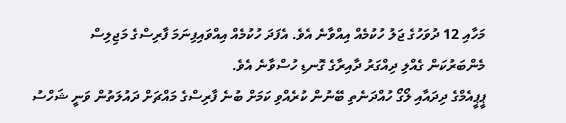މަހާއި 12 ދުވަހުގެ ޖަލު ހުކުމެއް އިއްވާނެ އެވެ. އެފަދަ ހުކުމެއް އިއްވައިފިނަމަ ފާރިސްގެ މަޖިލިސް މެންބަރުކަން ގެއްލި ދިއްގަރު ދާއިރާގެ ގޮނޑި ހުސްވާނެ އެވެ.
ޕީޕީއެމްގެ ދިދައާއި ލޯގޯ ހުއްދަނެތި ބޭނުން ކުރެއްވި ކަމަށް ބުނެ ފާރިސްގެ މައްޗަށް ދައުލަތުން ވަނީ ޝަހްސު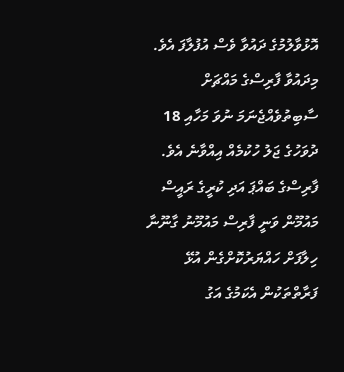އޮޅުވާލުމުގެ ދައުވާ ވެސް އުފުލާފަ އެވެ. މިދައުވާ ފާރިސްގެ މައްޗަށް ސާބިތުވެއްޖެނަމަ ނުވަ މަހާއި 18 ދުވަހުގެ ޖަލު ހުކުމެއް އިއްވާނެ އެވެ.
ފާރިސްގެ ބައްޕަ އަދި ކުރީގެ ރައީސް މައުމޫން ވަނީ ފާރިސް މައުމޫނު ގާނޫނާ ހިލާފަށް ހައްޔަރުކޮށްގެން އުޅޭ ފަރާތްތަކުން އެކަމުގެ އަގު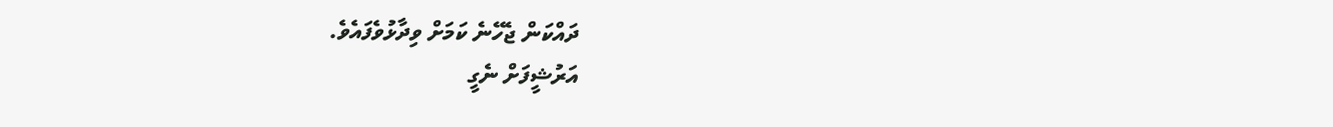ދައްކަން ޖެހޭނެ ކަމަށް ވިދާޅުވެފައެވެ.
އަރުޝީފަށް ނެގީ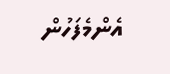އެންމެފަހުން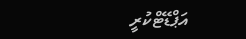އަޕްޑޭޓްކުރީ